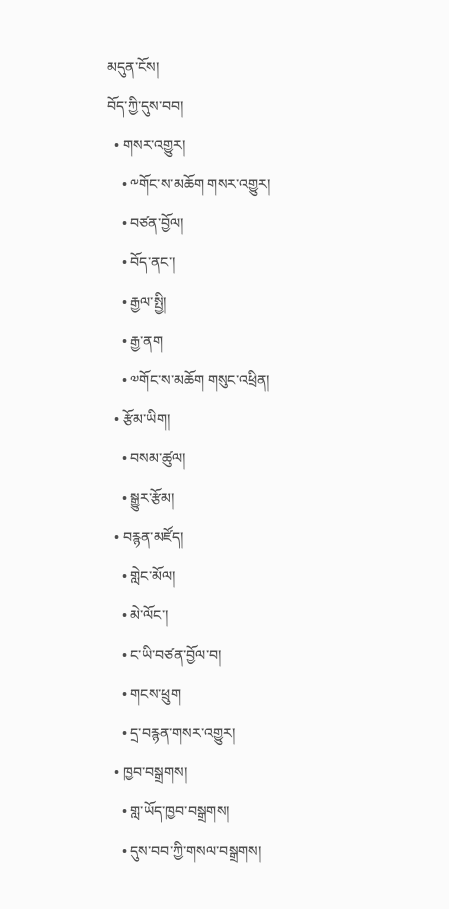མདུན་ངོས།
བོད་ཀྱི་དུས་བབ།
  • གསར་འགྱུར།
    • ༸གོང་ས་མཆོག གསར་འགྱུར།
    • བཙན་བྱོལ།
    • བོད་ནང་།
    • རྒྱལ་སྤྱི།
    • རྒྱ་ནག
    • ༧གོང་ས་མཆོག གསུང་འཕྲིན།
  • རྩོམ་ཡིག།
    • བསམ་ཚུལ།
    • སྒྱུར་རྩོམ།
  • བརྙན་མཛོད།
    • གླེང་མོལ།
    • མེ་ལོང་།
    • ང་ཡི་བཙན་བྱོལ་བ།
    • གངས་ཕྲུག
    • དྲ་བརྙན་གསར་འགྱུར།
  • ཁྱབ་བསྒྲགས།
    • གླ་ཡོད་ཁྱབ་བསྒྲགས།
    • དུས་བབ་ཀྱི་གསལ་བསྒྲགས།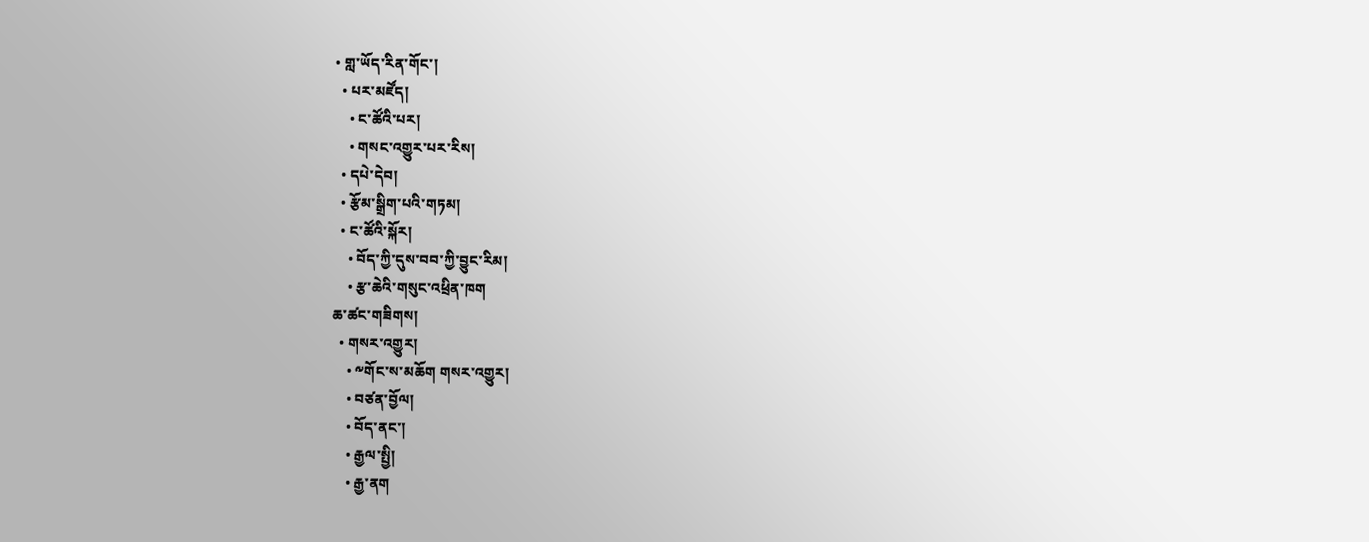• གླ་ཡོད་རིན་གོང་།
  • པར་མཛོད།
    • ང་ཚོའི་པར།
    • གསང་འགྱུར་པར་རིས།
  • དཔེ་དེབ།
  • རྩོམ་སྒྲིག་པའི་གཏམ།
  • ང་ཚོའི་སྐོར།
    • བོད་ཀྱི་དུས་བབ་ཀྱི་བྱུང་རིམ།
    • རྩ་ཆེའི་གསུང་འཕྲིན་ཁག
ཆ་ཚང་གཟིགས།
  • གསར་འགྱུར།
    • ༸གོང་ས་མཆོག གསར་འགྱུར།
    • བཙན་བྱོལ།
    • བོད་ནང་།
    • རྒྱལ་སྤྱི།
    • རྒྱ་ནག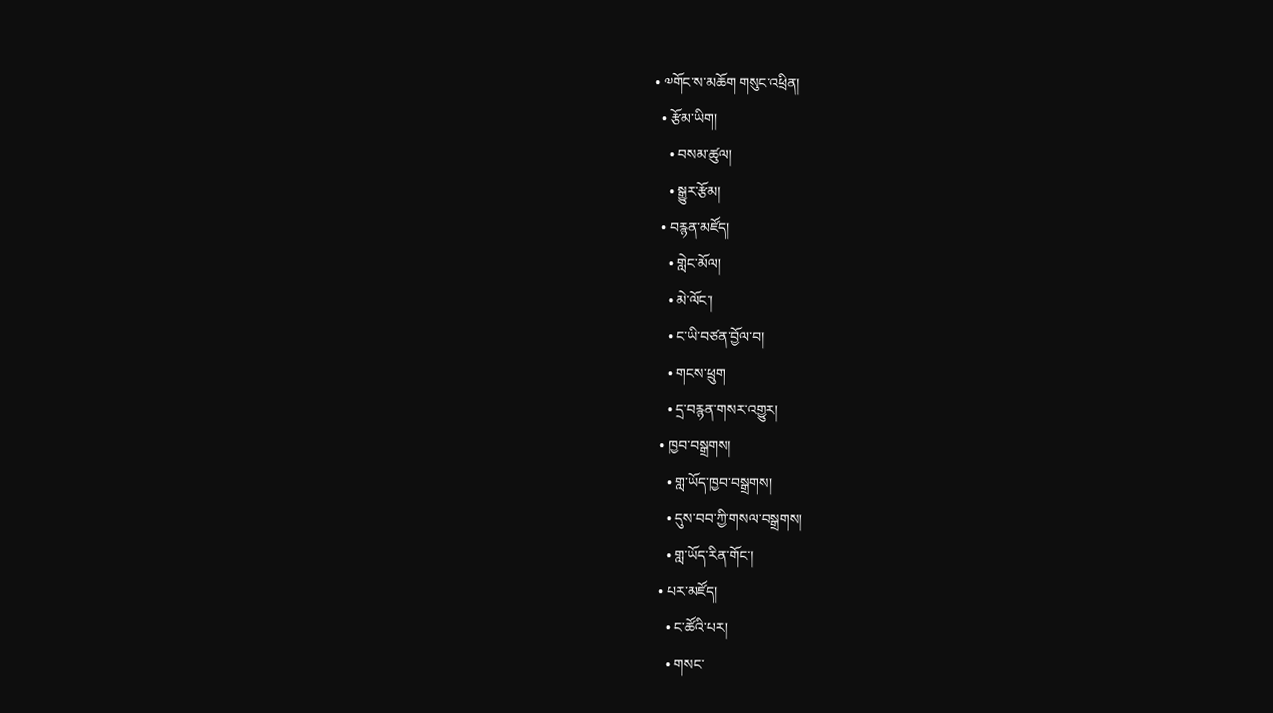• ༧གོང་ས་མཆོག གསུང་འཕྲིན།
  • རྩོམ་ཡིག།
    • བསམ་ཚུལ།
    • སྒྱུར་རྩོམ།
  • བརྙན་མཛོད།
    • གླེང་མོལ།
    • མེ་ལོང་།
    • ང་ཡི་བཙན་བྱོལ་བ།
    • གངས་ཕྲུག
    • དྲ་བརྙན་གསར་འགྱུར།
  • ཁྱབ་བསྒྲགས།
    • གླ་ཡོད་ཁྱབ་བསྒྲགས།
    • དུས་བབ་ཀྱི་གསལ་བསྒྲགས།
    • གླ་ཡོད་རིན་གོང་།
  • པར་མཛོད།
    • ང་ཚོའི་པར།
    • གསང་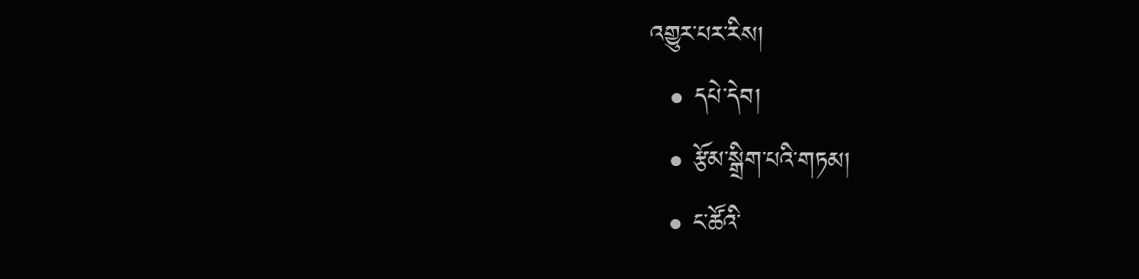འགྱུར་པར་རིས།
  • དཔེ་དེབ།
  • རྩོམ་སྒྲིག་པའི་གཏམ།
  • ང་ཚོའི་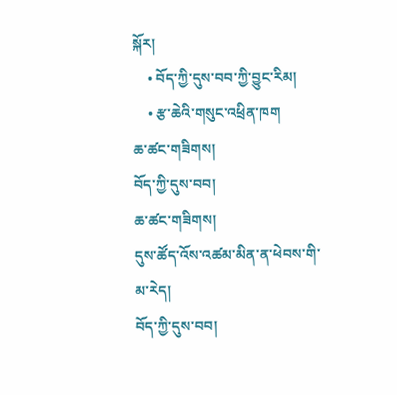སྐོར།
    • བོད་ཀྱི་དུས་བབ་ཀྱི་བྱུང་རིམ།
    • རྩ་ཆེའི་གསུང་འཕྲིན་ཁག
ཆ་ཚང་གཟིགས།
བོད་ཀྱི་དུས་བབ།
ཆ་ཚང་གཟིགས།
དུས་ཚོད་འོས་འཚམ་མིན་ན་ཕེབས་གི་མ་རེད།
བོད་ཀྱི་དུས་བབ།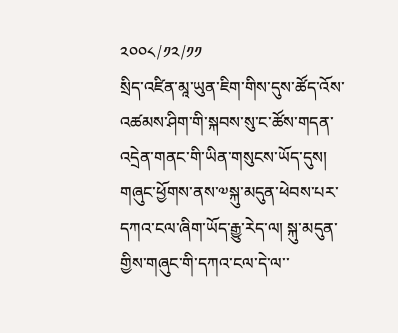༢༠༠༨/༡༢/༡༡
སྲིད་འཛིན་མཱ་ཡུན་ཇིག་གིས་དུས་ཚོད་འོས་འཚམས་ཤིག་གི་སྐབས་སུ་ང་ཚོས་གདན་འདྲེན་གནང་གི་ཡིན་གསུངས་ཡོད་དུས། གཞུང་ཕྱོགས་ནས་༧སྐུ་མདུན་ཕེབས་པར་དཀའ་ངལ་ཞིག་ཡོད་རྒྱུ་རེད་ལ། སྐུ་མདུན་གྱིས་གཞུང་གི་དཀའ་ངལ་དེ་ལ་་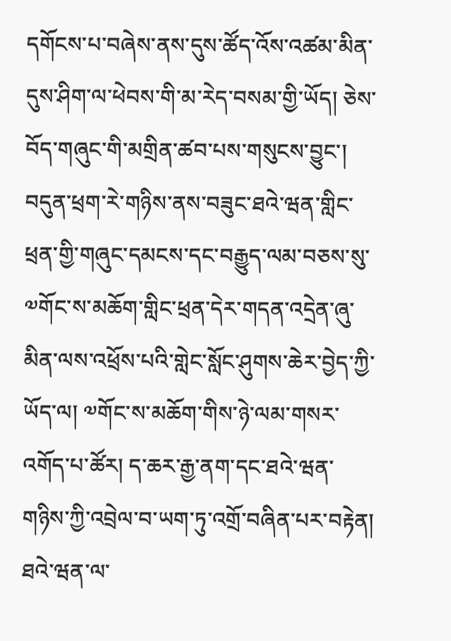དགོངས་པ་བཞེས་ནས་དུས་ཚོད་འོས་འཚམ་མིན་དུས་ཤིག་ལ་ཕེབས་གི་མ་རེད་བསམ་གྱི་ཡོད། ཅེས་བོད་གཞུང་གི་མགྲིན་ཚབ་པས་གསུངས་བྱུང་།
བདུན་ཕྲག་རེ་གཉིས་ནས་བཟུང་ཐའེ་ཝན་གླིང་ཕྲན་གྱི་གཞུང་དམངས་དང་བརྒྱུད་ལམ་བཅས་སུ་༧གོང་ས་མཆོག་གླིང་ཕྲན་དེར་གདན་འདྲེན་ཞུ་མིན་ལས་འཕྲོས་པའི་གླེང་སློང་ཤུགས་ཆེར་བྱེད་ཀྱི་ཡོད་ལ། ༧གོང་ས་མཆོག་གིས་ཉེ་ལམ་གསར་འགོད་པ་ཚོར། ད་ཆར་རྒྱ་ནག་དང་ཐའེ་ཝན་གཉིས་ཀྱི་འབྲེལ་བ་ཡག་ཏུ་འགྲོ་བཞིན་པར་བརྟེན། ཐའེ་ཝན་ལ་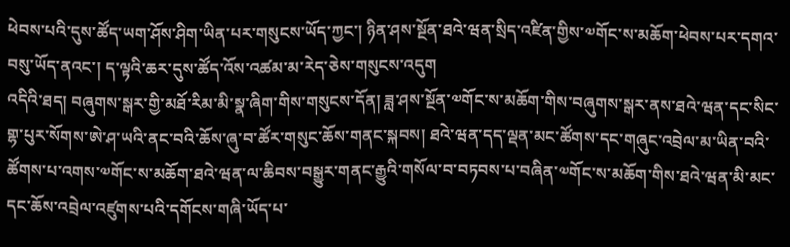ཕེབས་པའི་དུས་ཚོད་ཡག་ཤོས་ཤིག་ཡིན་པར་གསུངས་ཡོད་ཀྱང་། ཉིན་ཤས་སྔོན་ཐའེ་ཝན་སྲིད་འཛིན་གྱིས་༧གོང་ས་མཆོག་ཕེབས་པར་དགའ་བསུ་ཡོད་ནའང་། ད་ལྟའི་ཆར་དུས་ཚོད་འོས་འཚམ་མ་རེད་ཅེས་གསུངས་འདུག
འདིའི་ཐད། བཞུགས་སྒར་གྱི་མཐོ་རིམ་མི་སྣ་ཞིག་གིས་གསུངས་དོན། ཟླ་ཤས་སྔོན་༧གོང་ས་མཆོག་གིས་བཞུགས་སྒར་ནས་ཐའེ་ཝན་དང་སིང་གྷ་པུར་སོགས་ཨེ་ཤ་ཡའི་ནང་བའི་ཆོས་ཞུ་བ་ཚོར་གསུང་ཆོས་གནང་སྐབས། ཐའེ་ཝན་དད་ལྡན་མང་ཚོགས་དང་གཞུང་འབྲེལ་མ་ཡིན་བའི་ཚོགས་པ་འགས་༧གོང་ས་མཆོག་ཐའེ་ཝན་ལ་ཆིབས་བསྒྱུར་གནང་རྒྱུའི་གསོལ་བ་བཏབས་པ་བཞིན་༧གོང་ས་མཆོག་གིས་ཐའེ་ཝན་མི་མང་དང་ཆོས་འབྲེལ་འཛུགས་པའི་དགོངས་གཞི་ཡོད་པ་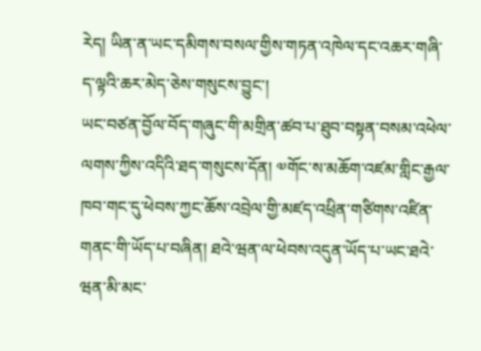རེད། ཡིན་ན་ཡང་དམིགས་བསལ་གྱིས་གཏན་འཁེལ་དང་འཆར་གཞི་ད་ལྟའི་ཆར་མེད་ཅེས་གསུངས་བྱུང་།
ཡང་བཙན་བྱོལ་བོད་གཞུང་གི་མགྲིན་ཚབ་པ་ཐུབ་བསྟན་བསམ་འཕེལ་ལགས་ཀྱིས་འདིའི་ཐད་གསུངས་དོན། ༧གོང་ས་མཆོག་འཛམ་གླིང་རྒྱལ་ཁབ་གང་དུ་ཕེབས་ཀྱང་ཆོས་འབྲེལ་གྱི་མཛད་འཕྲིན་གཙིགས་འཛིན་གནང་གི་ཡོད་པ་བཞིན། ཐའེ་ཝན་ལ་ཕེབས་འདུན་ཡོད་པ་ཡང་ཐའེ་ཝན་མི་མང་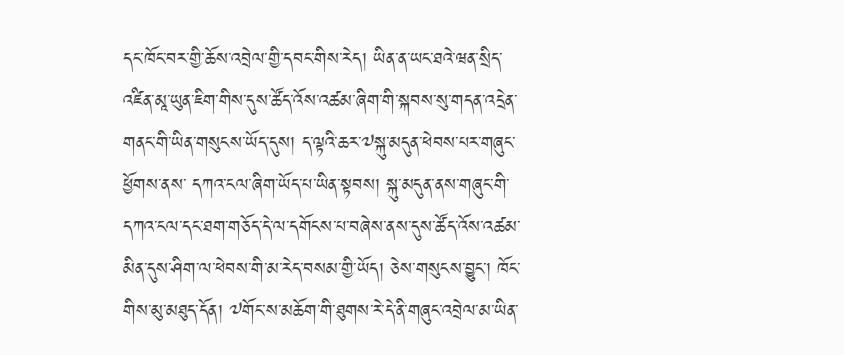དང་ཁོང་བར་གྱི་ཆོས་འབྲེལ་གྱི་དབང་གིས་རེད། ཡིན་ན་ཡང་ཐའེ་ཝན་སྲིད་འཛིན་མཱ་ཡུན་ཇིག་གིས་དུས་ཚོད་འོས་འཚམ་ཞིག་གི་སྐབས་སུ་གདན་འདྲེན་གནང་གི་ཡིན་གསུངས་ཡོད་དུས། ད་ལྟའི་ཆར་༧སྐུ་མདུན་ཕེབས་པར་གཞུང་ཕྱོགས་ནས་ དཀའ་ངལ་ཞིག་ཡོད་པ་ཡིན་སྟབས། སྐུ་མདུན་ནས་གཞུང་གི་དཀའ་ངལ་དང་ཐག་གཅོད་དེ་ལ་དགོངས་པ་བཞེས་ནས་དུས་ཚོད་འོས་འཚམ་མིན་དུས་ཤིག་ལ་ཕེབས་གི་མ་རེད་བསམ་གྱི་ཡོད། ཅེས་གསུངས་བྱུང་། ཁོང་གིས་མུ་མཐུད་དོན། ༧གོང་ས་མཆོག་གི་ཐུགས་རེ་དེ་ནི་གཞུང་འབྲེལ་མ་ཡིན་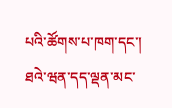པའི་ཚོགས་པ་ཁག་དང་། ཐའེ་ཝན་དད་ལྡན་མང་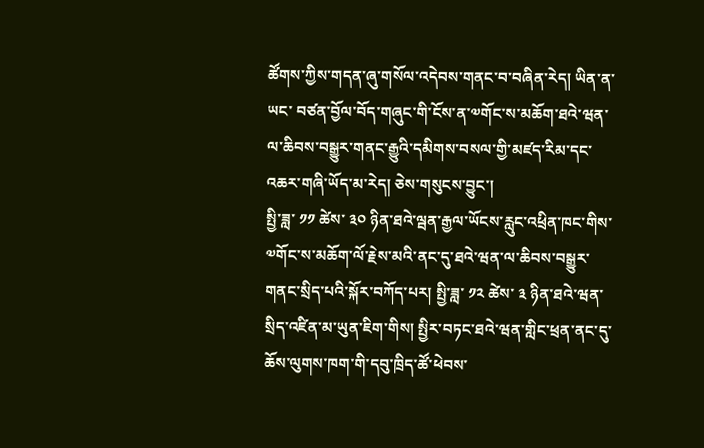ཚོགས་ཀྱིས་གདན་ཞུ་གསོལ་འདེབས་གནང་བ་བཞིན་རེད། ཡིན་ན་ཡང་ བཙན་བྱོལ་བོད་གཞུང་གི་ངོས་ན་༧གོང་ས་མཆོག་ཐའེ་ཝན་ལ་ཆིབས་བསྒྱུར་གནང་རྒྱུའི་དམིགས་བསལ་གྱི་མཛད་རིམ་དང་འཆར་གཞི་ཡོད་མ་རེད། ཅེས་གསུངས་བྱུང་།
སྤྱི་ཟླ་ ༡༡ ཚེས་ ༣༠ ཉིན་ཐའེ་ལྦན་རྒྱལ་ཡོངས་རླུང་འཕྲིན་ཁང་གིས་༧གོང་ས་མཆོག་ལོ་རྗེས་མའི་ནང་དུ་ཐའེ་ཝན་ལ་ཆིབས་བསྒྱུར་གནང་སྲིད་པའི་སྐོར་བཀོད་པར། སྤྱི་ཟླ་ ༡༢ ཚེས་ ༣ ཉིན་ཐའེ་ཝན་སྲིད་འཛིན་མ་ཡུན་ཇིག་གིས། སྤྱིར་བཏང་ཐའེ་ཝན་གླིང་ཕྲན་ནང་དུ་ཆོས་ལུགས་ཁག་གི་དབུ་ཁྲིད་ཚོ་ཕེབས་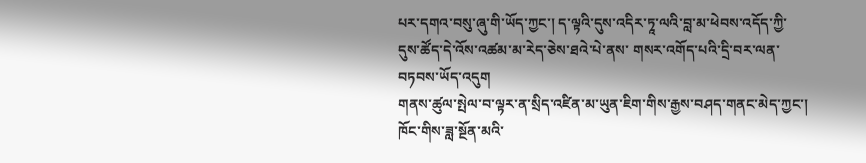པར་དགའ་བསུ་ཞུ་གི་ཡོད་ཀྱང་། ད་ལྟའི་དུས་འདིར་ཏཱ་ལའི་བླ་མ་ཕེབས་འདོད་ཀྱི་དུས་ཚོད་དེ་འོས་འཚམ་མ་རེད་ཅེས་ཐའེ་པེ་ནས་ གསར་འགོད་པའི་དྲི་བར་ལན་བཏབས་ཡོད་འདུག
གནས་ཚུལ་སྤེལ་བ་ལྟར་ན་སྲིད་འཛིན་མ་ཡུན་ཇིག་གིས་རྒྱས་བཤད་གནང་མེད་ཀྱང་། ཁོང་གིས་ཟླ་སྔོན་མའི་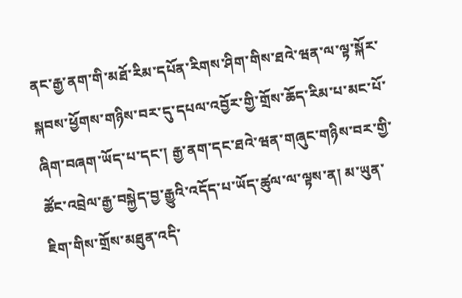ནང་རྒྱ་ནག་གི་མཐོ་རིམ་དཔོན་རིགས་ཤིག་གིས་ཐའེ་ཝན་ལ་ལྟ་སྐོར་སྐབས་ཕྱོགས་གཉིས་བར་དུ་དཔལ་འབྱོར་གྱི་གྲོས་ཆོད་རིམ་པ་མང་པོ་ཞིག་བཞག་ཡོད་པ་དང་། རྒྱ་ནག་དང་ཐའེ་ཝན་གཞུང་གཉིས་བར་གྱི་ཚོང་འབྲེལ་རྒྱ་བསྐྱེད་བྱ་རྒྱུའི་འདོད་པ་ཡོད་ཚུལ་ལ་ལྟས་ན། མ་ཡུན་ཇིག་གིས་གྲོས་མཐུན་འདི་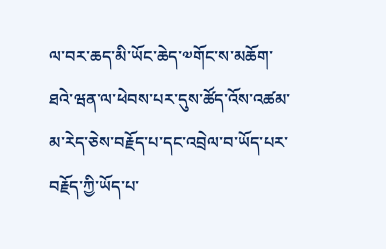ལ་བར་ཆད་མི་ཡོང་ཆེད་༧གོང་ས་མཆོག་ཐའེ་ཝན་ལ་ཕེབས་པར་དུས་ཚོད་འོས་འཚམ་མ་རེད་ཅེས་བརྗོད་པ་དང་འབྲེལ་བ་ཡོད་པར་བརྗོད་ཀྱི་ཡོད་པ་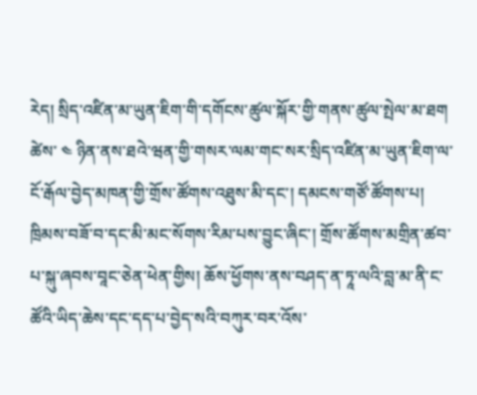རེད། སྲིད་འཛིན་མ་ཡུན་ཇིག་གི་དགོངས་ཚུལ་སྐོར་གྱི་གནས་ཚུལ་སྤེལ་མ་ཐག ཚེས་ ༤ ཉིན་ནས་ཐའེ་ཝན་གྱི་གསར་ལམ་གང་སར་སྲིད་འཛིན་མ་ཡུན་ཇིག་ལ་ངོ་རྒོལ་བྱེད་མཁན་གྱི་གྲོས་ཚོགས་འཐུས་མི་དང་། དམངས་གཙོ་ཚོགས་པ། ཁྲིམས་བཟོ་བ་དང་མི་མང་སོགས་རིམ་པས་བྱུང་ཞིང་། གྲོས་ཚོགས་མགྲིན་ཚབ་པ་སྐུ་ཞབས་བཱང་ཅེན་ཕེན་གྱིས། ཆོས་ཕྱོགས་ནས་བཤད་ན་ཏཱ་ལའི་བླ་མ་ནི་ང་ཚོའི་ཡིད་ཆེས་དང་དད་པ་བྱེད་སའི་བཀུར་བར་འོས་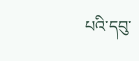པའི་དབུ་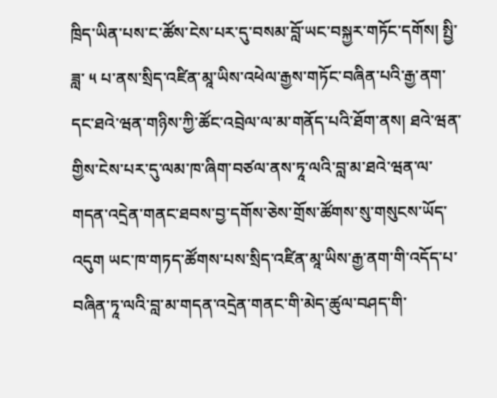ཁྲིད་ཡིན་པས་ང་ཚོས་ངེས་པར་དུ་བསམ་བློ་ཡང་བསྐྱར་གཏོང་དགོས། སྤྱི་ཟླ་ ༥ པ་ནས་སྲིད་འཛིན་མཱ་ཡིས་འཕེལ་རྒྱས་གཏོང་བཞིན་པའི་རྒྱ་ནག་དང་ཐའེ་ཝན་གཉིས་ཀྱི་ཚོང་འབྲེལ་ལ་མ་གནོད་པའི་ཐོག་ནས། ཐའེ་ཝན་གྱིས་ངེས་པར་དུ་ལམ་ཁ་ཞིག་བཙལ་ནས་ཏཱ་ལའི་བླ་མ་ཐའེ་ཝན་ལ་གདན་འདྲེན་གནང་ཐབས་བྱ་དགོས་ཅེས་གྲོས་ཚོགས་སུ་གསུངས་ཡོད་འདུག ཡང་ཁ་གཏད་ཚོགས་པས་སྲིད་འཛིན་མཱ་ཡིས་རྒྱ་ནག་གི་འདོད་པ་བཞིན་ཏཱ་ལའི་བླ་མ་གདན་འདྲེན་གནང་གི་མེད་ཚུལ་བཤད་གི་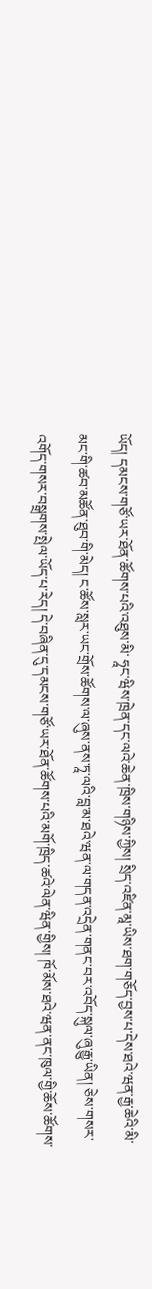ཡོད། དམངས་གཙོ་ཡར་ཐོན་ཚོགས་པའི་འཐུས་མི་ ཧཱང་ཝིས་ཁྲེན་དང་ལའེ་ཆེན་ཁྲིས་གཉིས་ཀྱིས། སྲིད་འཛིན་མཱ་ཡིས་ཐག་གཅོད་བྱས་པ་དེས་ཐའེ་ཝན་རྒྱ་ཆེའི་མི་མང་གི་ཚབ་མཚོན་ཐུབ་གི་མེད། ང་ཚོས་སླར་ཡང་གྲོས་ཚོགས་ལ་ཞུས་ནས་ཏཱ་ལའི་བླ་མ་ཐའེ་ཝན་ལ་གདན་འདྲེན་གནང་བར་འབོད་སྐུལ་ཞུ་རྒྱུ་ཡིན། ཅེས་གསར་འགོད་གསར་བསྒྲགས་སྤེལ་ཡོད་པ་རེད། དེ་བཞིན་དུ་དམངས་གཙོ་ཡར་ཐོན་ཚོགས་པའི་མགོ་ཁྲིད་ཚའེ་ལེན་ཝིན་གྱིས། ཁོ་མོས་ཐའེ་ཝན་ནང་ཁུལ་གྱི་ཆོས་ཚོགས་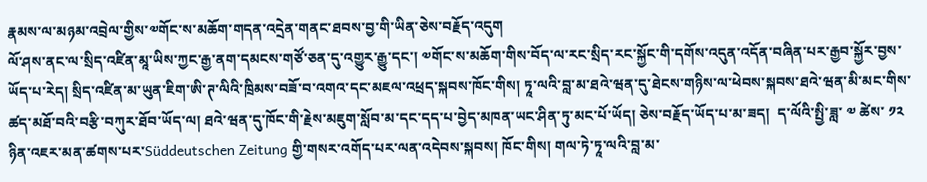རྣམས་ལ་མཉམ་འབྲེལ་གྱིས་༧གོང་ས་མཆོག་གདན་འདྲེན་གནང་ཐབས་བྱ་གི་ཡིན་ཅེས་བརྗོད་འདུག
ལོ་ཤས་ནང་ལ་སྲིད་འཛིན་མཱ་ཡིས་ཀྱང་རྒྱ་ནག་དམངས་གཙོ་ཅན་དུ་འགྱུར་རྒྱུ་དང་། ༧གོང་ས་མཆོག་གིས་བོད་ལ་རང་སྲིད་རང་སྐྱོང་གི་དགོས་འདུན་འདོན་བཞིན་པར་རྒྱབ་སྐྱོར་བྱས་ཡོད་པ་རེད། སྲིད་འཛིན་མ་ཡུན་ཇིག་ཨི་ཊ་ལིའི་ཁྲིམས་བཟོ་བ་འགའ་དང་མཇལ་འཕྲད་སྐབས་ཁོང་གིས། ཏཱ་ལའི་བླ་མ་ཐའེ་ཝན་དུ་ཐེངས་གཉིས་ལ་ཕེབས་སྐབས་ཐའེ་ཝན་མི་མང་གིས་ཚད་མཐོ་བའི་བརྩི་བཀུར་ཐོབ་ཡོད་ལ། ཐའེ་ཝན་དུ་ཁོང་གི་རྗེས་མཇུག་སློབ་མ་དང་དད་པ་བྱེད་མཁན་ཡང་ཤིན་ཏུ་མང་པོ་ཡོད། ཅེས་བརྗོད་ཡོད་པ་མ་ཟད།  ད་ལོའི་སྤྱི་ཟླ་ ༧ ཚེས་ ༡༢ ཉིན་འཇར་མན་ཚགས་པར་Süddeutschen Zeitung གྱི་གསར་འགོད་པར་ལན་འདེབས་སྐབས། ཁོང་གིས། གལ་ཏེ་ཏཱ་ལའི་བླ་མ་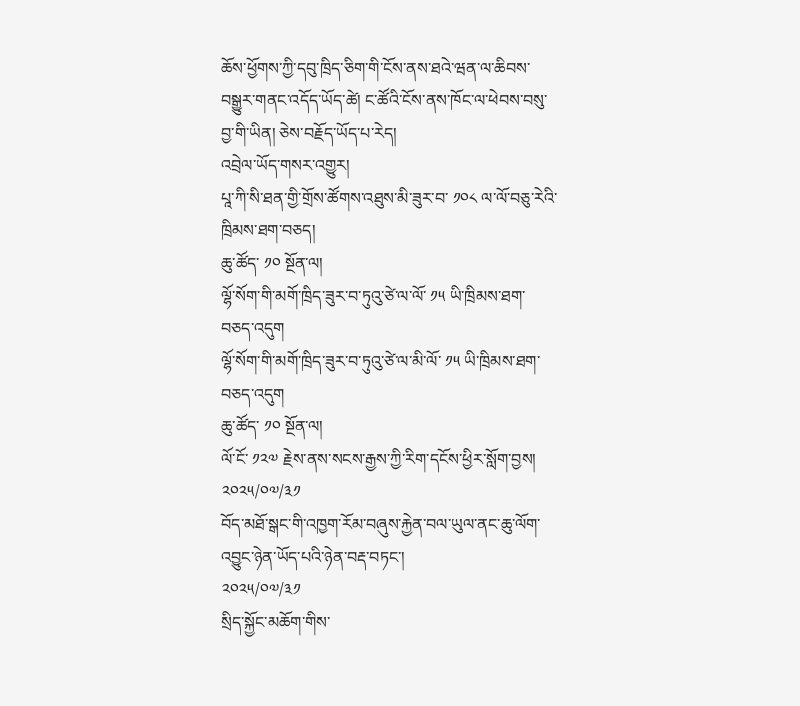ཆོས་ཕྱོགས་ཀྱི་དབུ་ཁྲིད་ཅིག་གི་ངོས་ནས་ཐའེ་ཝན་ལ་ཆིབས་བསྒྱུར་གནང་འདོད་ཡོད་ཚེ། ང་ཚོའི་ངོས་ནས་ཁོང་ལ་ཕེབས་བསུ་བྱ་གི་ཡིན། ཅེས་བརྗོད་ཡོད་པ་རེད།
འབྲེལ་ཡོད་གསར་འགྱུར།
པཱ་ཀི་སི་ཐན་གྱི་གྲོས་ཚོགས་འཐུས་མི་ཟུར་བ་ ༡༠༨ ལ་ལོ་བཅུ་རེའི་ཁྲིམས་ཐག་བཅད།
ཆུ་ཚོད་ ༡༠ སྔོན་ལ།
ལྷོ་སོག་གི་མགོ་ཁྲིད་ཟུར་བ་ཏུའུ་ཙེ་ལ་ལོ་ ༡༥ ཡི་ཁྲིམས་ཐག་བཅད་འདུག
ལྷོ་སོག་གི་མགོ་ཁྲིད་ཟུར་བ་ཏུའུ་ཙེ་ལ་མི་ལོ་ ༡༥ ཡི་ཁྲིམས་ཐག་བཅད་འདུག
ཆུ་ཚོད་ ༡༠ སྔོན་ལ།
ལོ་ངོ་ ༡༢༧ རྗེས་ནས་སངས་རྒྱས་ཀྱི་རིག་དངོས་ཕྱིར་སློག་བྱས།
༢༠༢༥/༠༧/༣༡
བོད་མཐོ་སྒང་གི་འཁྱག་རོམ་བཞུས་རྐྱེན་བལ་ཡུལ་ནང་ཆུ་ལོག་འབྱུང་ཉེན་ཡོད་པའི་ཉེན་བརྡ་བཏང་།
༢༠༢༥/༠༧/༣༡
སྲིད་སྐྱོང་མཆོག་གིས་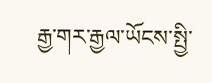རྒྱ་གར་རྒྱལ་ཡོངས་སྤྱི་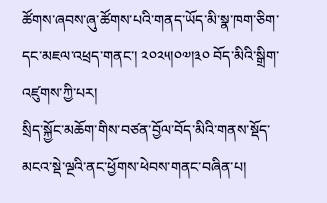ཚོགས་ཞབས་ཞུ་ཚོགས་པའི་གནད་ཡོད་མི་སྣ་ཁག་ཅིག་དང་མཇལ་འཕྲད་གནང་། ༢༠༢༥།༠༧།༣༠ བོད་མིའི་སྒྲིག་འཛུགས་ཀྱི་པར།
སྲིད་སྐྱོང་མཆོག་གིས་བཙན་བྱོལ་བོད་མིའི་གནས་སྡོད་མངའ་སྡེ་ལྔའི་ནང་ཕྱོགས་ཕེབས་གནང་བཞིན་པ།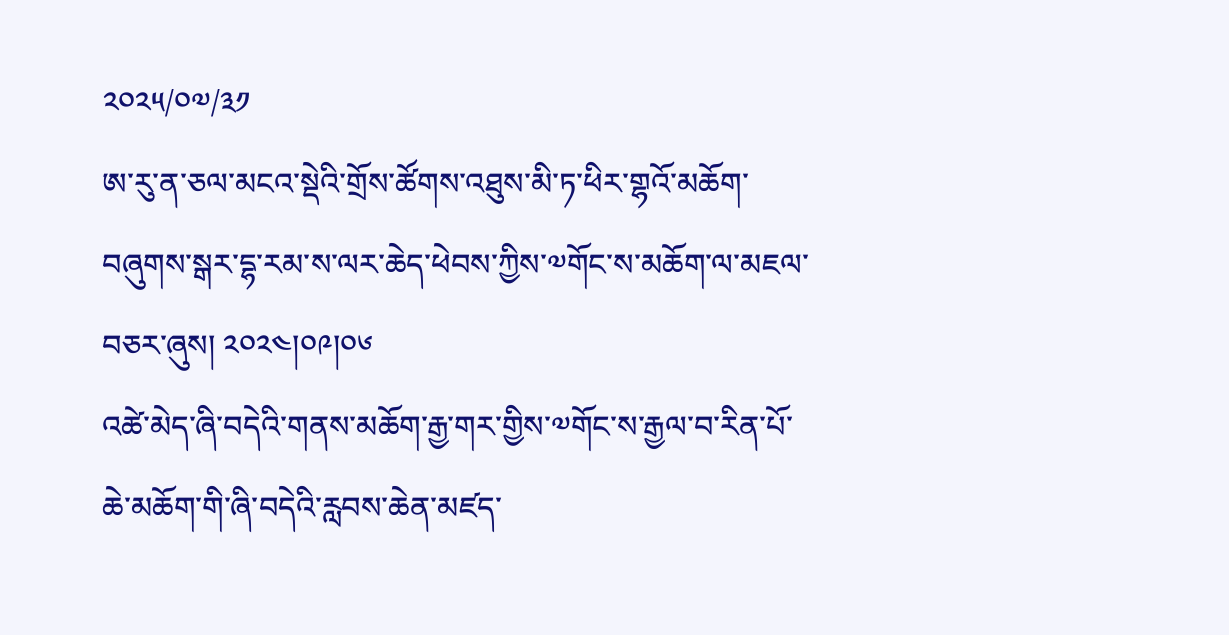༢༠༢༥/༠༧/༣༡
ཨ་རུ་ན་ཅལ་མངའ་སྡེའི་གྲོས་ཚོགས་འཐུས་མི་ཏ་ཕིར་གྷའོ་མཆོག་བཞུགས་སྒར་དྷ་རམ་ས་ལར་ཆེད་ཕེབས་ཀྱིས་༧གོང་ས་མཆོག་ལ་མཇལ་བཅར་ཞུས། ༢༠༢༤།༠༩།༠༦
འཚེ་མེད་ཞི་བདེའི་གནས་མཆོག་རྒྱ་གར་གྱིས་༧གོང་ས་རྒྱལ་བ་རིན་པོ་ཆེ་མཆོག་གི་ཞི་བདེའི་རླབས་ཆེན་མཛད་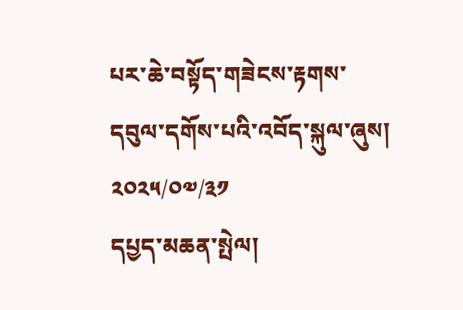པར་ཆེ་བསྟོད་གཟེངས་རྟགས་དབུལ་དགོས་པའི་འབོད་སྐུལ་ཞུས།
༢༠༢༥/༠༧/༣༡
དཔྱད་མཆན་སྤེལ།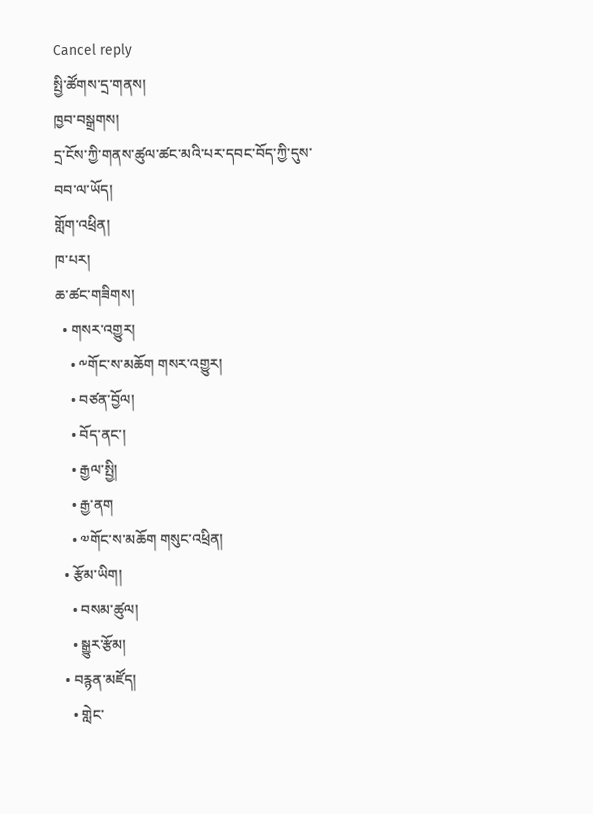Cancel reply
སྤྱི་ཚོགས་དྲ་གནས།
ཁྱབ་བསྒྲགས།
དྲ་ངོས་ཀྱི་གནས་ཚུལ་ཚང་མའི་པར་དབང་བོད་ཀྱི་དུས་བབ་ལ་ཡོད།
གློག་འཕྲིན།
ཁ་པར།
ཆ་ཚང་གཟིགས།
  • གསར་འགྱུར།
    • ༸གོང་ས་མཆོག གསར་འགྱུར།
    • བཙན་བྱོལ།
    • བོད་ནང་།
    • རྒྱལ་སྤྱི།
    • རྒྱ་ནག
    • ༧གོང་ས་མཆོག གསུང་འཕྲིན།
  • རྩོམ་ཡིག།
    • བསམ་ཚུལ།
    • སྒྱུར་རྩོམ།
  • བརྙན་མཛོད།
    • གླེང་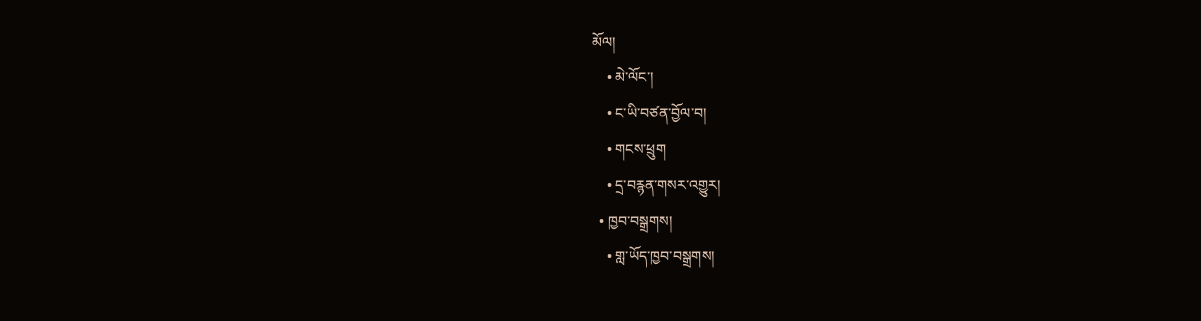མོལ།
    • མེ་ལོང་།
    • ང་ཡི་བཙན་བྱོལ་བ།
    • གངས་ཕྲུག
    • དྲ་བརྙན་གསར་འགྱུར།
  • ཁྱབ་བསྒྲགས།
    • གླ་ཡོད་ཁྱབ་བསྒྲགས།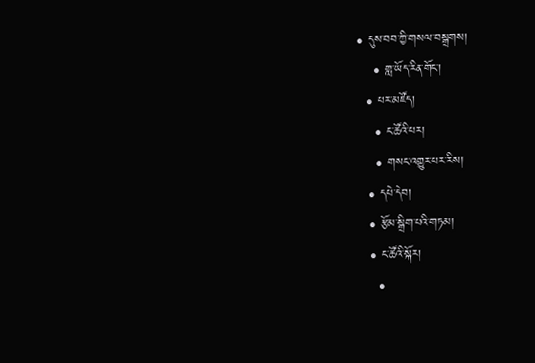• དུས་བབ་ཀྱི་གསལ་བསྒྲགས།
    • གླ་ཡོད་རིན་གོང་།
  • པར་མཛོད།
    • ང་ཚོའི་པར།
    • གསང་འགྱུར་པར་རིས།
  • དཔེ་དེབ།
  • རྩོམ་སྒྲིག་པའི་གཏམ།
  • ང་ཚོའི་སྐོར།
    •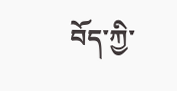བོད་ཀྱི་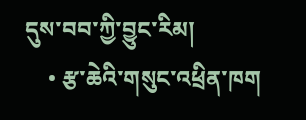དུས་བབ་ཀྱི་བྱུང་རིམ།
    • རྩ་ཆེའི་གསུང་འཕྲིན་ཁག